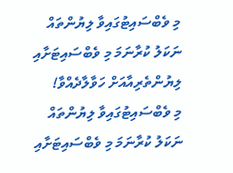މި ވެބްސައިޓުގައިވާ ލިޔުންތައް ނަކަލު ކުރާނަމަ މި ވެބްސައިޓަށާއި ލިޔުންތެރިއާއަށް ހަވާލާދެއްވާ!
މި ވެބްސައިޓުގައިވާ ލިޔުންތައް ނަކަލު ކުރާނަމަ މި ވެބްސައިޓަށާއި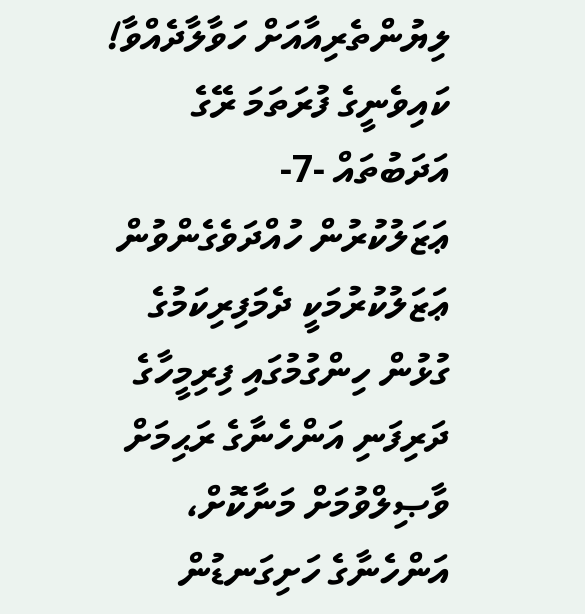ލިޔުންތެރިއާއަށް ހަވާލާދެއްވާ!
ކައިވެނީގެ ފުރަތަމަ ރޭގެ އަދަބުތައް -7-
ޢަޒަލުކުރުން ހުއްދަވެގެންވުން ޢަޒަލުކުރުމަކީ ދެމަފިރިކަމުގެ ގުޅުން ހިންގުމުގައި ފިރިމީހާގެ ދަރިފަނި އަންހެނާގެ ރަޙިމަށް ވާޞިލްވުމަށް މަނާކޮށް، އަންހެނާގެ ހަށިގަނޑުން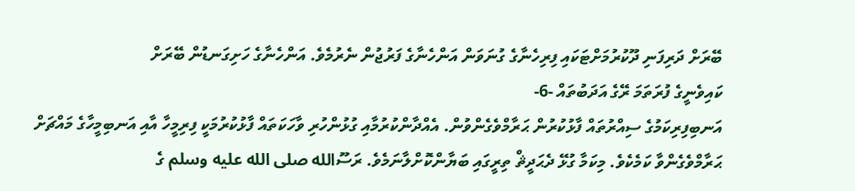ބޭރަށް ދަރިފަނި ދޫކުރުމަށްޓަކައި ފިރިހެނާގެ ގުނަވަން އަންހެނާގެ ފަރުޖުން ނެރުމެވެ. އަންހެނާގެ ހަށިގަނޑުން ބޭރަށް
ކައިވެނީގެ ފުރަތަމަ ރޭގެ އަދަބުތައް -6-
އަނބިފިރިކަމުގެ ސިއްރުތައް ފާޅުކުރުން ޙަރާމްވެގެންވުން. އެއްދާންކުރުމާއި ގުޅުންހުރި ވާހަކަތައް ފާޅުކުރުމަކީ ފިރިމީހާ އާއި އަނބިމީހާގެ މައްޗަށް ޙަރާމްވެގެންވާ ކަމެކެވެ. މިކަމާ ގުޅޭ ދެޙަދީޘް ތިރީގައި ބަޔާންކޮށްލާނަމެވެ. ރަސޫالله صلى الله عليه وسلم ގެ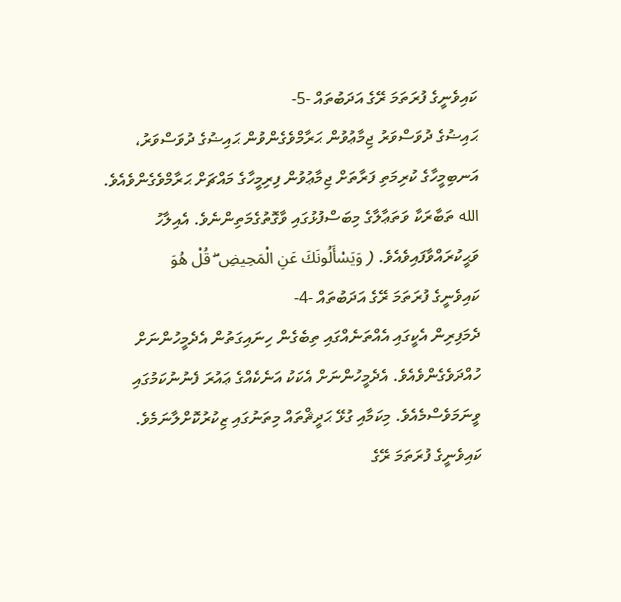ކައިވެނީގެ ފުރަތަމަ ރޭގެ އަދަބުތައް -5-
ޙައިޟުގެ ދުވަސްވަރު ޖިމާޢުވުން ޙަރާމްވެގެންވުން ޙައިޟުގެ ދުވަސްވަރު، އަނބިމީހާގެ ކުރިމަތި ފަރާތަށް ޖިމާޢުވުން ފިރިމީހާގެ މައްޗަށް ޙަރާމްވެގެންވެއެވެ. الله ތަބާރަކާ ވަތަޢާލާގެ މިބަސްފުޅުގައި ވާގޮތުގެމަތިންނެވެ. އެއިލާހު ވަޙީކުރައްވާފައިވެއެވެ. ( وَيَسْأَلُونَكَ عَنِ الْمَحِيضِ ۖ قُلْ هُوَ
ކައިވެނީގެ ފުރަތަމަ ރޭގެ އަދަބުތައް -4-
ދެމަފިރިން އެކީގައި އެއްތަނެއްގައި ތިބެގެން ހިނައިގަތުން އެދެމީހުންނަށް ހުއްދަވެގެންވެއެވެ. އެދެމީހުންނަށް އެކަކު އަނެކެއްގެ ޢައުރަ ފެނުނުކަމުގައި ވީނަމަވެސްމެއެވެ. މިކަމާއި ގުޅޭ ޙަދީޘްތައް މިތަނުގައި ޒިކުރުކޮށްލާނަމެވެ.
ކައިވެނީގެ ފުރަތަމަ ރޭގެ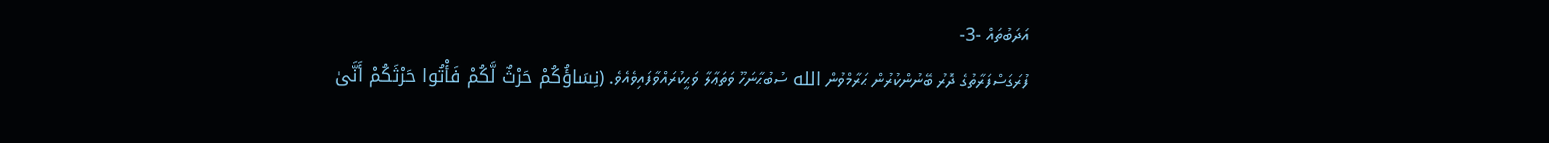އަދަބުތައް -3-
ފުރަގަސްފަރާތުގެ ދޮރު ބޭނުންކުރުން ޙަރާމްވުން الله ސުބުޙާނަހޫ ވަތަޢާލާ ވަޙީކުރައްވާފައިވެއެވެ. (نِسَاؤُكُمْ حَرْثٌ لَّكُمْ فَأْتُوا حَرْثَكُمْ أَنَّىٰ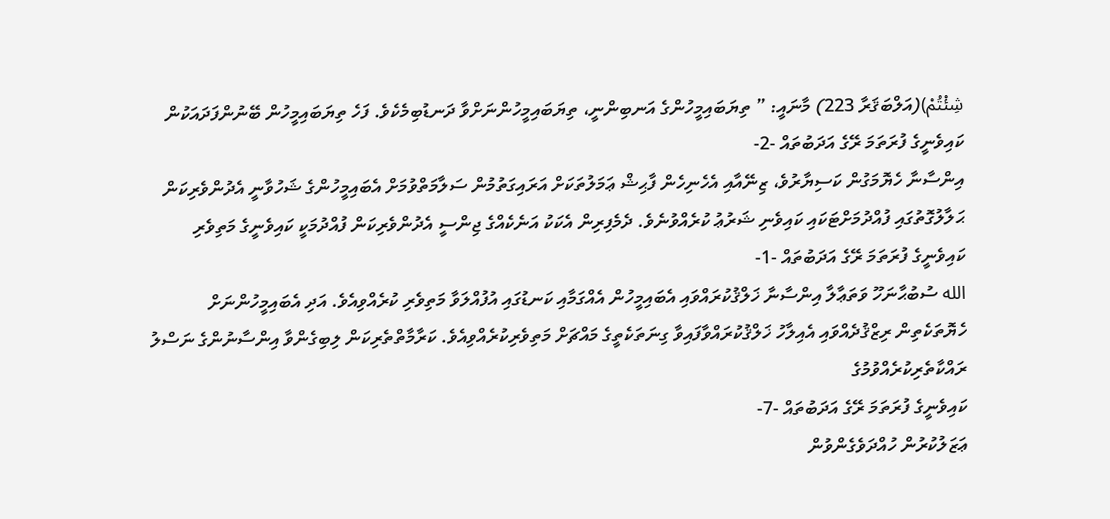شِئْتُمْ)(އަލްބަޤަރާ 223) މާނައީ: ” ތިޔަބައިމީހުންގެ އަނބިންނީ، ތިޔަބައިމީހުންނަށްވާ ދަނޑުބިމެކެވެ. ފަހެ ތިޔަބައިމީހުން ބޭނުންފަދައަކުން
ކައިވެނީގެ ފުރަތަމަ ރޭގެ އަދަބުތައް -2-
އިންސާނާ ހެޔޮމަގުން ކަސިޔާރުވެ، ޒިނޭއާއި އެހެނިހެން ފާޙިޝް ޢަމަލުތަކަށް އަރައިގަތުމުން ސަލާމަތްވުމަށް އެބައިމީހުންގެ ޝަހުވާނީ އެދުންވެރިކަން ޙަލާލުގޮތުގައި ފުއްދުމަށްޓަކައި ކައިވެނި ޝަރުޢު ކުރެއްވުނެވެ. ދެމެފިރިން އެކަކު އަނެކެއްގެ ޖިންސީ އެދުންވެރިކަން ފުއްދުމަކީ ކައިވެނީގެ މަތިވެރި
ކައިވެނީގެ ފުރަތަމަ ރޭގެ އަދަބުތައް -1-
الله ސުބުޙާނަހޫ ވަތަޢާލާ އިންސާނާ ޚަލްޤުކުރައްވައި އެބައިމީހުން އެއްގަމާއި ކަނޑުގައި އުފުއްލަވާ މަތިވެރި ކުރެއްވިއެވެ. އަދި އެބައިމީހުންނަށް ހެޔޮތަކެތިން ރިޒްޤުދެއްވައި އެއިލާހު ޚަލްޤުކުރައްވާފައިވާ ގިނަތަކެތީގެ މައްޗަށް މަތިވެރިކުރެއްވިއެވެ. ކަރާމާތްތެރިކަން ލިބިގެންވާ އިންސާނުންގެ ނަސްލު ރައްކާތެރިކުރެއްވުމުގެ
ކައިވެނީގެ ފުރަތަމަ ރޭގެ އަދަބުތައް -7-
ޢަޒަލުކުރުން ހުއްދަވެގެންވުން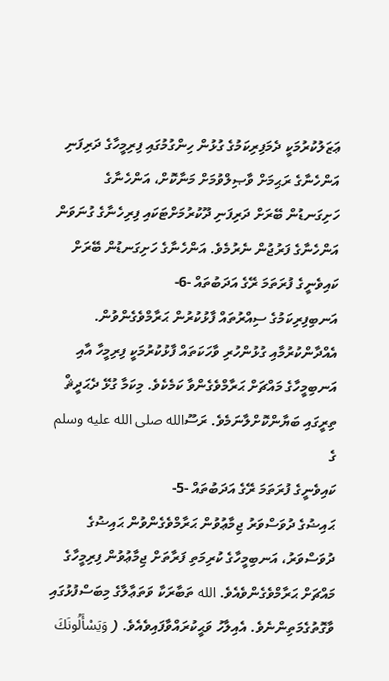ޢަޒަލުކުރުމަކީ ދެމަފިރިކަމުގެ ގުޅުން ހިންގުމުގައި ފިރިމީހާގެ ދަރިފަނި އަންހެނާގެ ރަޙިމަށް ވާޞިލްވުމަށް މަނާކޮށް، އަންހެނާގެ ހަށިގަނޑުން ބޭރަށް ދަރިފަނި ދޫކުރުމަށްޓަކައި ފިރިހެނާގެ ގުނަވަން އަންހެނާގެ ފަރުޖުން ނެރުމެވެ. އަންހެނާގެ ހަށިގަނޑުން ބޭރަށް
ކައިވެނީގެ ފުރަތަމަ ރޭގެ އަދަބުތައް -6-
އަނބިފިރިކަމުގެ ސިއްރުތައް ފާޅުކުރުން ޙަރާމްވެގެންވުން. އެއްދާންކުރުމާއި ގުޅުންހުރި ވާހަކަތައް ފާޅުކުރުމަކީ ފިރިމީހާ އާއި އަނބިމީހާގެ މައްޗަށް ޙަރާމްވެގެންވާ ކަމެކެވެ. މިކަމާ ގުޅޭ ދެޙަދީޘް ތިރީގައި ބަޔާންކޮށްލާނަމެވެ. ރަސޫالله صلى الله عليه وسلم ގެ
ކައިވެނީގެ ފުރަތަމަ ރޭގެ އަދަބުތައް -5-
ޙައިޟުގެ ދުވަސްވަރު ޖިމާޢުވުން ޙަރާމްވެގެންވުން ޙައިޟުގެ ދުވަސްވަރު، އަނބިމީހާގެ ކުރިމަތި ފަރާތަށް ޖިމާޢުވުން ފިރިމީހާގެ މައްޗަށް ޙަރާމްވެގެންވެއެވެ. الله ތަބާރަކާ ވަތަޢާލާގެ މިބަސްފުޅުގައި ވާގޮތުގެމަތިންނެވެ. އެއިލާހު ވަޙީކުރައްވާފައިވެއެވެ. ( وَيَسْأَلُونَكَ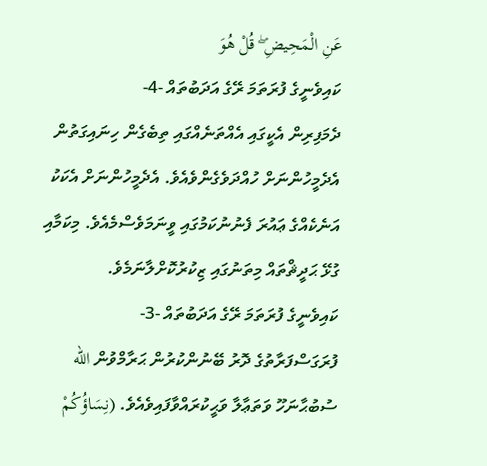عَنِ الْمَحِيضِ ۖ قُلْ هُوَ
ކައިވެނީގެ ފުރަތަމަ ރޭގެ އަދަބުތައް -4-
ދެމަފިރިން އެކީގައި އެއްތަނެއްގައި ތިބެގެން ހިނައިގަތުން އެދެމީހުންނަށް ހުއްދަވެގެންވެއެވެ. އެދެމީހުންނަށް އެކަކު އަނެކެއްގެ ޢައުރަ ފެނުނުކަމުގައި ވީނަމަވެސްމެއެވެ. މިކަމާއި ގުޅޭ ޙަދީޘްތައް މިތަނުގައި ޒިކުރުކޮށްލާނަމެވެ.
ކައިވެނީގެ ފުރަތަމަ ރޭގެ އަދަބުތައް -3-
ފުރަގަސްފަރާތުގެ ދޮރު ބޭނުންކުރުން ޙަރާމްވުން الله ސުބުޙާނަހޫ ވަތަޢާލާ ވަޙީކުރައްވާފައިވެއެވެ. (نِسَاؤُكُمْ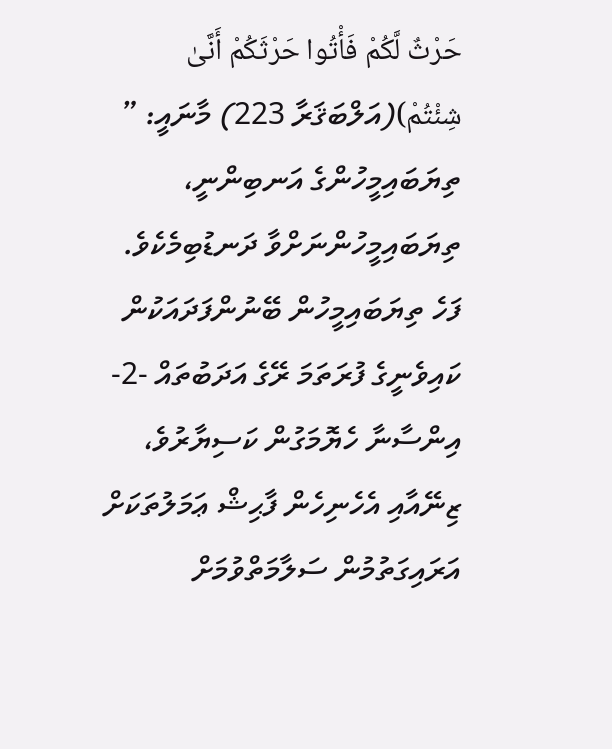حَرْثٌ لَّكُمْ فَأْتُوا حَرْثَكُمْ أَنَّىٰ شِئْتُمْ)(އަލްބަޤަރާ 223) މާނައީ: ” ތިޔަބައިމީހުންގެ އަނބިންނީ، ތިޔަބައިމީހުންނަށްވާ ދަނޑުބިމެކެވެ. ފަހެ ތިޔަބައިމީހުން ބޭނުންފަދައަކުން
ކައިވެނީގެ ފުރަތަމަ ރޭގެ އަދަބުތައް -2-
އިންސާނާ ހެޔޮމަގުން ކަސިޔާރުވެ، ޒިނޭއާއި އެހެނިހެން ފާޙިޝް ޢަމަލުތަކަށް އަރައިގަތުމުން ސަލާމަތްވުމަށް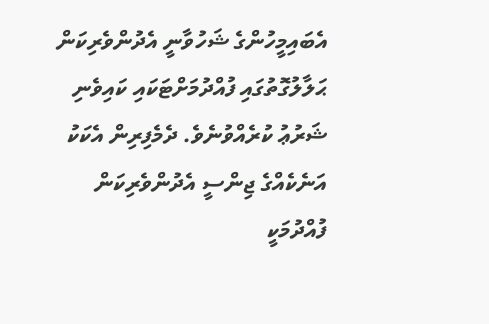އެބައިމީހުންގެ ޝަހުވާނީ އެދުންވެރިކަން ޙަލާލުގޮތުގައި ފުއްދުމަށްޓަކައި ކައިވެނި ޝަރުޢު ކުރެއްވުނެވެ. ދެމެފިރިން އެކަކު އަނެކެއްގެ ޖިންސީ އެދުންވެރިކަން ފުއްދުމަކީ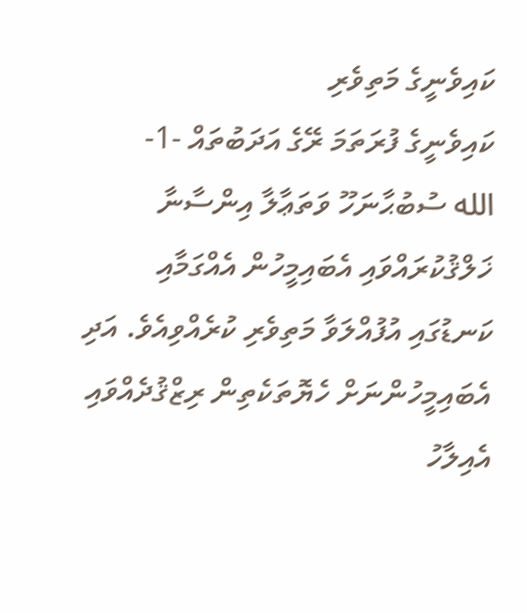ކައިވެނީގެ މަތިވެރި
ކައިވެނީގެ ފުރަތަމަ ރޭގެ އަދަބުތައް -1-
الله ސުބުޙާނަހޫ ވަތަޢާލާ އިންސާނާ ޚަލްޤުކުރައްވައި އެބައިމީހުން އެއްގަމާއި ކަނޑުގައި އުފުއްލަވާ މަތިވެރި ކުރެއްވިއެވެ. އަދި އެބައިމީހުންނަށް ހެޔޮތަކެތިން ރިޒްޤުދެއްވައި އެއިލާހު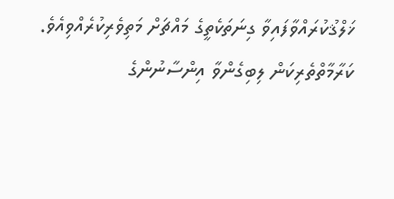ޚަލްޤުކުރައްވާފައިވާ ގިނަތަކެތީގެ މައްޗަށް މަތިވެރިކުރެއްވިއެވެ. ކަރާމާތްތެރިކަން ލިބިގެންވާ އިންސާނުންގެ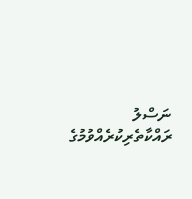ނަސްލު ރައްކާތެރިކުރެއްވުމުގެ